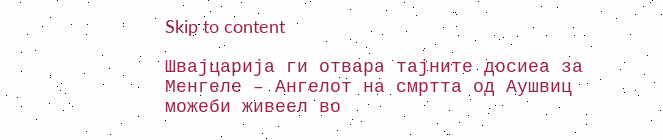Skip to content

Швајцарија ги отвара тајните досиеа за Менгеле – Ангелот на смртта од Аушвиц можеби живеел во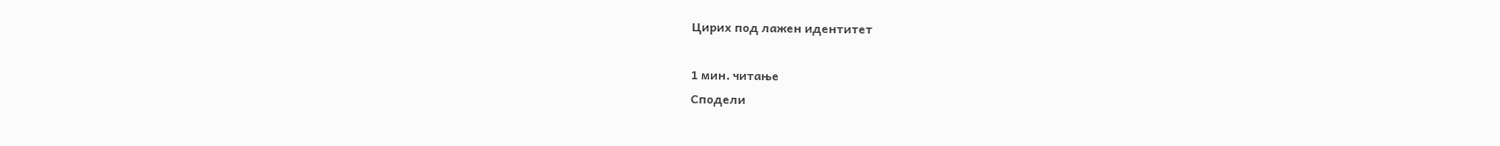Цирих под лажен идентитет

1 мин. читање
Сподели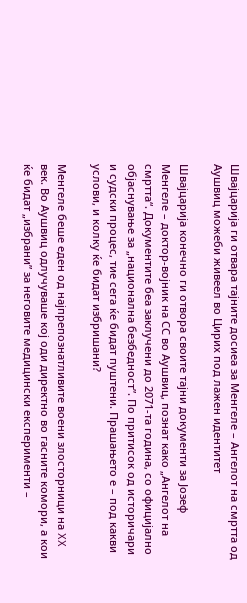Швајцарија ги отвара тајните досиеа за Менгеле – Ангелот на смртта од Аушвиц можеби живеел во Цирих под лажен идентитет

Швајцарија конечно ги отвора своите тајни документи за Јозеф Менгеле – доктор-војник на СС во Аушвиц, познат како „Ангелот на смртта“. Документите беа заклучени до 2071-та година, со официјално објаснување за „национална безбедност”. По притисок од историчари и судски процес, тие сега ќе бидат пуштени. Прашањето е – под какви услови, и колку ќе бидат избришани?

Менгеле беше еден од најпрепознатливите воени злосторници на XX век. Во Аушвиц одлучуваше кој оди директно во гасните комори, а кои ќе бидат „избрани” за неговите медицински експерименти –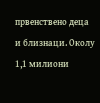првенствено деца и близнаци. Околу 1,1 милиони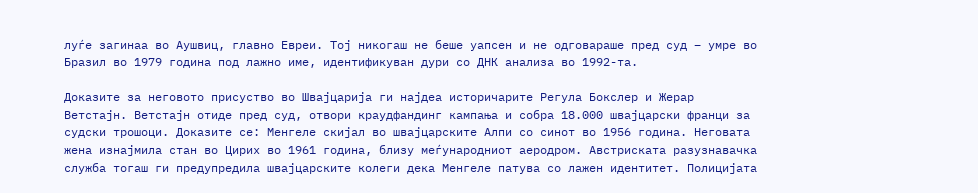луѓе загинаа во Аушвиц, главно Евреи. Тој никогаш не беше уапсен и не одговараше пред суд – умре во Бразил во 1979 година под лажно име, идентификуван дури со ДНК анализа во 1992-та.

Доказите за неговото присуство во Швајцарија ги најдеа историчарите Регула Бокслер и Жерар Ветстајн. Ветстајн отиде пред суд, отвори краудфандинг кампања и собра 18.000 швајцарски франци за судски трошоци. Доказите се: Менгеле скијал во швајцарските Алпи со синот во 1956 година. Неговата жена изнајмила стан во Цирих во 1961 година, близу меѓународниот аеродром. Австриската разузнавачка служба тогаш ги предупредила швајцарските колеги дека Менгеле патува со лажен идентитет. Полицијата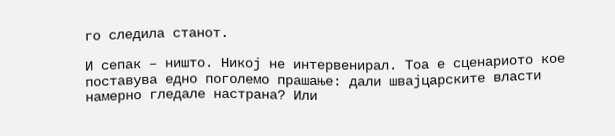го следила станот.

И сепак – ништо. Никој не интервенирал. Тоа е сценариото кое поставува едно поголемо прашање: дали швајцарските власти намерно гледале настрана? Или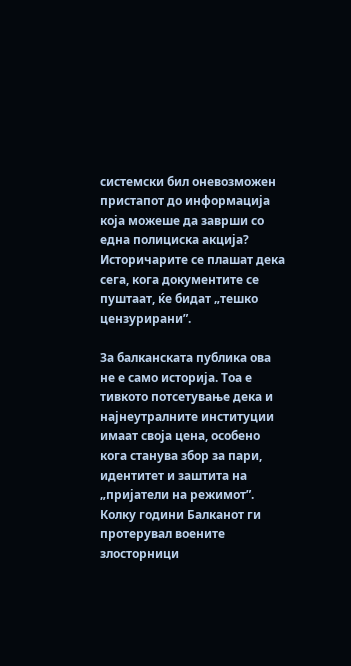системски бил оневозможен пристапот до информација која можеше да заврши со една полициска акција? Историчарите се плашат дека сега, кога документите се пуштаат, ќе бидат „тешко цензурирани”.

За балканската публика ова не е само историја. Тоа е тивкото потсетување дека и најнеутралните институции имаат своја цена, особено кога станува збор за пари, идентитет и заштита на „пријатели на режимот”. Колку години Балканот ги протерувал воените злосторници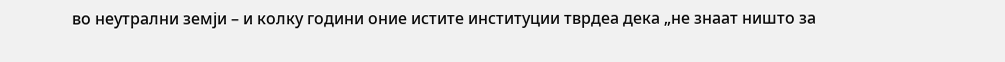во неутрални земји – и колку години оние истите институции тврдеа дека „не знаат ништо за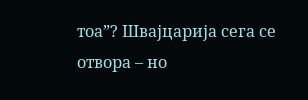тоа”? Швајцарија сега се отвора – но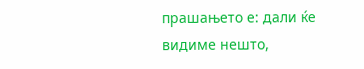прашањето е: дали ќе видиме нешто,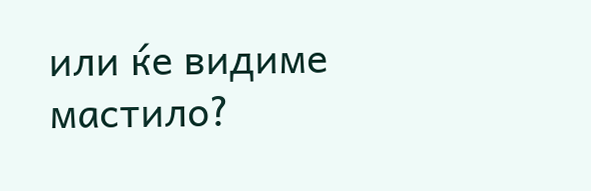или ќе видиме мастило?